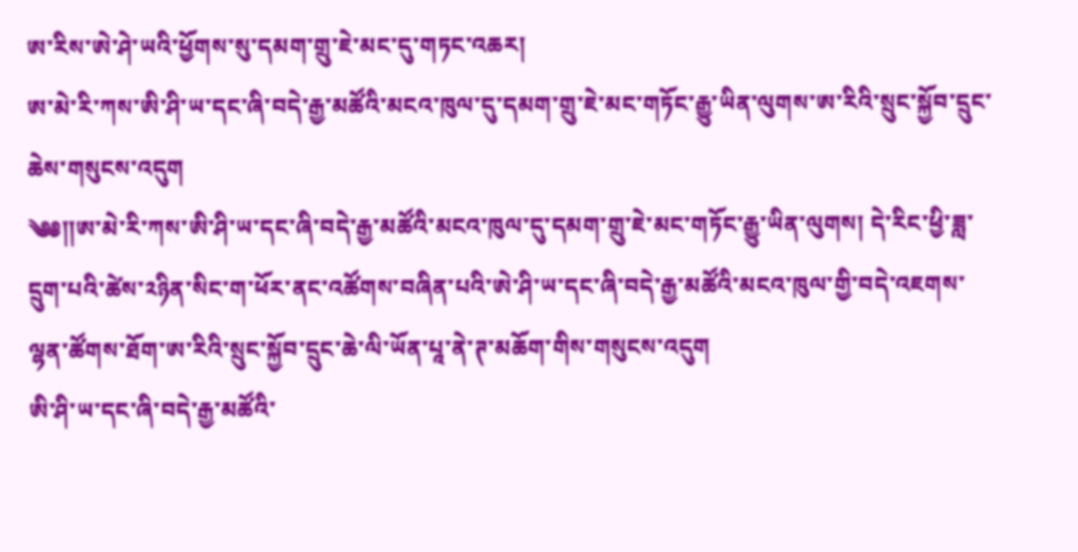ཨ་རིས་ཨེ་ཤེ་ཡའི་ཕྱོགས་སུ་དམག་གྲུ་ཇེ་མང་དུ་གཏང་འཆར།
ཨ་མེ་རི་ཀས་ཨི་ཤི་ཡ་དང་ཞི་བདེ་རྒྱ་མཚོའི་མངའ་ཁུལ་དུ་དམག་གྲུ་ཇེ་མང་གཏོང་རྒྱུ་ཡིན་ལུགས་ཨ་རིའི་སྲུང་སྐྱོབ་དྲུང་ཆེས་གསུངས་འདུག
༄༅༎ཨ་མེ་རི་ཀས་ཨི་ཤི་ཡ་དང་ཞི་བདེ་རྒྱ་མཚོའི་མངའ་ཁུལ་དུ་དམག་གྲུ་ཇེ་མང་གཏོང་རྒྱུ་ཡིན་ལུགས། དེ་རིང་ཕྱི་ཟླ་དྲུག་པའི་ཚེས་༢ཉིན་སིང་ག་ཕོར་ནང་འཚོགས་བཞིན་པའི་ཨེ་ཤི་ཡ་དང་ཞི་བདེ་རྒྱ་མཚོའི་མངའ་ཁུལ་གྱི་བདེ་འཇགས་ལྷན་ཚོགས་ཐོག་ཨ་རིའི་སྲུང་སྐྱོབ་དྲུང་ཆེ་ལི་ཡོན་པཱ་ནེ་ཊ་མཆོག་གིས་གསུངས་འདུག
ཨི་ཤི་ཡ་དང་ཞི་བདེ་རྒྱ་མཚོའི་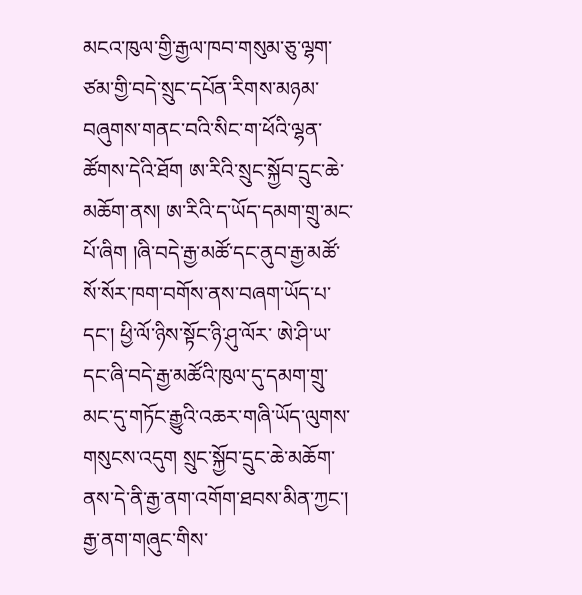མངའ་ཁུལ་གྱི་རྒྱལ་ཁབ་གསུམ་ཅུ་ལྷག་ཙམ་གྱི་བདེ་སྲུང་དཔོན་རིགས་མཉམ་བཞུགས་གནང་བའི་སིང་ག་ཕོའི་ལྷན་ཚོགས་དེའི་ཐོག ཨ་རིའི་སྲུང་སྐྱོབ་དྲུང་ཆེ་མཆོག་ནས། ཨ་རིའི་ད་ཡོད་དམག་གྲུ་མང་པོ་ཞིག །ཞི་བདེ་རྒྱ་མཚོ་དང་ནུབ་རྒྱ་མཚོ་སོ་སོར་ཁག་བགོས་ནས་བཞག་ཡོད་པ་དང་། ཕྱི་ལོ་ཉིས་སྟོང་ཉི་ཤུ་ལོར་ ཨེ་ཤི་ཡ་དང་ཞི་བདེ་རྒྱ་མཚོའི་ཁུལ་དུ་དམག་གྲུ་མང་དུ་གཏོང་རྒྱུའི་འཆར་གཞི་ཡོད་ལུགས་གསུངས་འདུག སྲུང་སྐྱོབ་དྲུང་ཆེ་མཆོག་ནས་དེ་ནི་རྒྱ་ནག་འགོག་ཐབས་མིན་ཀྱང་། རྒྱ་ནག་གཞུང་གིས་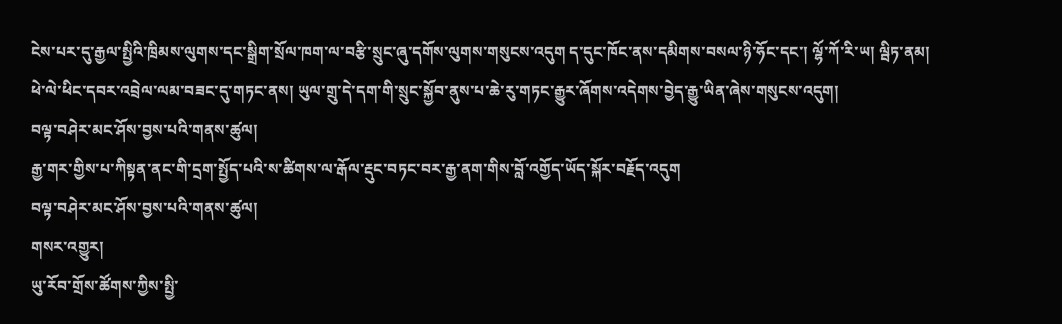ངེས་པར་དུ་རྒྱལ་སྤྱིའི་ཁྲིམས་ལུགས་དང་སྒྲིག་སྲོལ་ཁག་ལ་བརྩི་སྲུང་ཞུ་དགོས་ལུགས་གསུངས་འདུག ད་དུང་ཁོང་ནས་དམིགས་བསལ་ཉི་ཧོང་དང་། ལྷོ་ཀོ་རི་ཡ། ལྦིཏ་ནམ། ཕེ་ལེ་ཕིང་དབར་འབྲེལ་ལམ་བཟང་དུ་གཏང་ནས། ཡུལ་གྲུ་དེ་དག་གི་སྲུང་སྐྱོབ་ནུས་པ་ཆེ་རུ་གཏང་རྒྱུར་ཞོགས་འདེགས་བྱེད་རྒྱུ་ཡིན་ཞེས་གསུངས་འདུག།
བལྟ་བཤེར་མང་ཤོས་བྱས་པའི་གནས་ཚུལ།
རྒྱ་གར་གྱིས་པ་ཀིསྟན་ནང་གི་དྲག་སྤྱོད་པའི་ས་ཚིགས་ལ་རྒོལ་རྡུང་བཏང་བར་རྒྱ་ནག་གིས་བློ་འགྱོད་ཡོད་སྐོར་བརྗོད་འདུག
བལྟ་བཤེར་མང་ཤོས་བྱས་པའི་གནས་ཚུལ།
གསར་འགྱུར།
ཡུ་རོབ་གྲོས་ཚོགས་ཀྱིས་སྤྱི་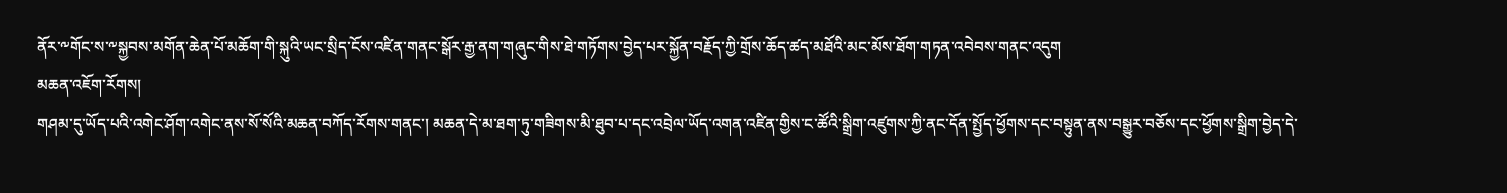ནོར་༸གོང་ས་༸སྐྱབས་མགོན་ཆེན་པོ་མཆོག་གི་སྐུའི་ཡང་སྲིད་ངོས་འཛིན་གནང་སྒོར་རྒྱ་ནག་གཞུང་གིས་ཐེ་གཏོགས་བྱེད་པར་སྐྱོན་བརྗོད་ཀྱི་གྲོས་ཆོད་ཚད་མཐོའི་མང་མོས་ཐོག་གཏན་འབེབས་གནང་འདུག
མཆན་འཇོག་རོགས།
གཤམ་དུ་ཡོད་པའི་འགེང་ཤོག་འགེང་ནས་སོ་སོའི་མཆན་བཀོད་རོགས་གནང་། མཆན་དེ་མ་ཐག་ཏུ་གཟིགས་མི་ཐུབ་པ་དང་འབྲེལ་ཡོད་འགན་འཛིན་གྱིས་ང་ཚོའི་སྒྲིག་འཛུགས་ཀྱི་ནང་དོན་སྤྱོད་ཕྱོགས་དང་བསྟུན་ནས་བསྒྱུར་བཅོས་དང་ཕྱོགས་སྒྲིག་བྱེད་དེ་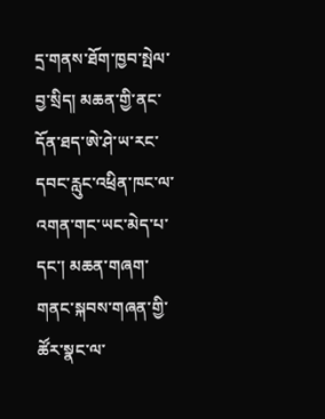དྲ་གནས་ཐོག་ཁྱབ་སྤེལ་བྱ་སྲིད། མཆན་གྱི་ནང་དོན་ཐད་ཨེ་ཤེ་ཡ་རང་དབང་རླུང་འཕྲིན་ཁང་ལ་འགན་གང་ཡང་མེད་པ་དང་། མཆན་གཞག་གནང་སྐབས་གཞན་གྱི་ཚོར་སྣང་ལ་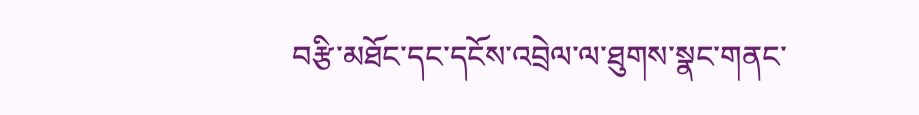བརྩི་མཐོང་དང་དངོས་འབྲེལ་ལ་ཐུགས་སྣང་གནང་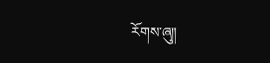རོགས་ཞུ༎